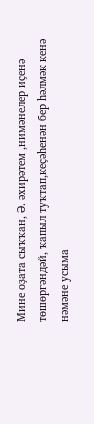Мине оҙата сыҡҡан, Ә. әхирәтем ,нимәнелер иҫенә төшөргәндәй, ҡапыл туҡтап,кеҫәһенән бер һәлмәк кенә нәмәне усыма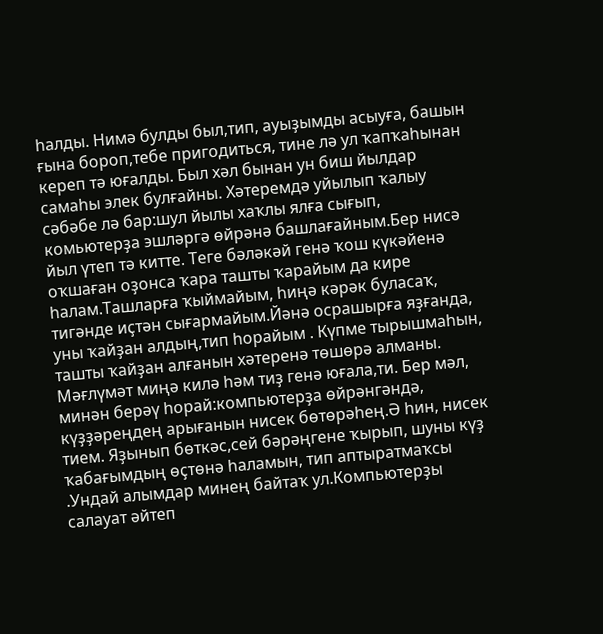һалды. Нимә булды был,тип, ауыҙымды асыуға, башын ғына бороп,тебе пригодиться, тине лә ул ҡапҡаһынан кереп тә юғалды. Был хәл бынан ун биш йылдар самаһы элек булғайны. Хәтеремдә уйылып ҡалыу сәбәбе лә бар:шул йылы хаҡлы ялға сығып, комьютерҙа эшләргә өйрәнә башлағайным.Бер нисә йыл үтеп тә китте. Теге бәләкәй генә ҡош күкәйенә оҡшаған оҙонса ҡара ташты ҡарайым да кире һалам.Ташларға ҡыймайым, һиңә кәрәк буласаҡ, тигәнде иҫтән сығармайым.Йәнә осрашырға яҙғанда, уны ҡайҙан алдың,тип һорайым . Күпме тырышмаһын, ташты ҡайҙан алғанын хәтеренә төшөрә алманы. Мәғлүмәт миңә килә һәм тиҙ генә юғала,ти. Бер мәл, минән берәү һорай:компьютерҙа өйрәнгәндә, күҙҙәреңдең арығанын нисек бөтөрәһең.Ә һин, нисек тием. Яҙынып бөткәс,сей бәрәңгене ҡырып, шуны күҙ ҡабағымдың өҫтөнә һаламын, тип аптыратмаҡсы .Ундай алымдар минең байтаҡ ул.Компьютерҙы салауат әйтеп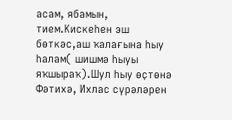асам, ябамын, тием.Кискеһен эш бөткәс,аш ҡалағына һыу һалам( шишмә һыуы яҡшыраҡ).Шул һыу өҫтөнә Фәтихә, Ихлас сүрәләрен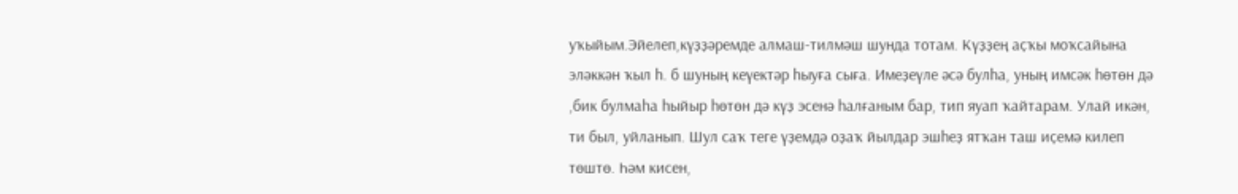уҡыйым.Эйелеп,күҙҙәремде алмаш-тилмәш шунда тотам. Күҙҙең аҫҡы моҡсайына эләккән ҡыл һ. б шуның кеүектәр һыуға сыға. Имеҙеүле әсә булһа, уның имсәк һөтөн дә ,бик булмаһа һыйыр һөтөн дә күҙ эсенә һалғаным бар, тип яуап ҡайтарам. Улай икән, ти был, уйланып. Шул саҡ теге үҙемдә оҙаҡ йылдар эшһеҙ ятҡан таш иҫемә килеп төштө. Һәм кисен,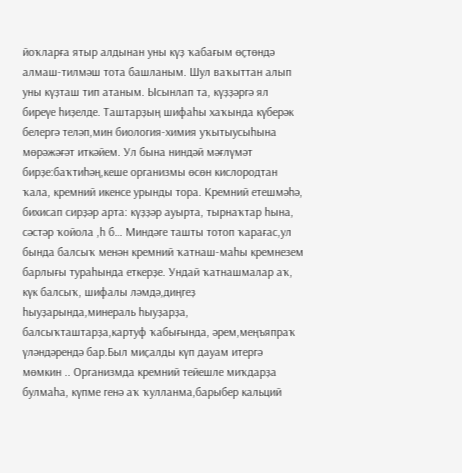йоҡларға ятыр алдынан уны күҙ ҡабағым өҫтөндә алмаш-тилмәш тота башланым. Шул ваҡыттан алып уны күҙташ тип атаным. Ысынлап та, күҙҙәргә ял биреүе һиҙелде. Таштарҙың шифаһы хаҡында күберәк белергә теләп,мин биология-химия уҡытыусыһына мөрәжәғәт иткәйем. Ул бына ниндәй мәғлүмәт бирҙе:баҡтиһәң,кеше организмы өсөн кислородтан ҡала, кремний икенсе урынды тора. Кремний етешмәһә, бихисап сирҙәр арта: күҙҙәр ауырта, тырнаҡтар һына, сәстәр ҡойола ,һ б… Миндәге ташты тотоп ҡарағас,ул бында балсыҡ менән кремний ҡатнаш-маһы кремнезем барлығы тураһында еткерҙе. Ундай ҡатнашмалар аҡ, күк балсыҡ, шифалы ләмдә,диңгеҙ һыуҙарында,минераль һыуҙарҙа, балсыҡташтарҙа,картуф ҡабығында, әрем,меңъяпраҡ үләндәрендә бар.Был миҫалды күп дауам итергә мөмкин .. Организмда кремний тейешле миҡдарҙа булмаһа, күпме генә аҡ ҡулланма,барыбер кальций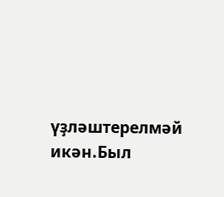үҙләштерелмәй икән.Был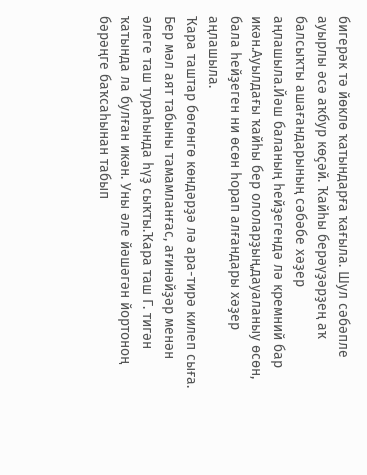бигерәк тә йөклө ҡатындарға ҡағыла. Шул сәбәпле ауырлы әсә аҡбур көҫәй. Ҡайһы берәүҙәрҙең аҡ балсыҡты ашағандарының сәбәбе хәҙер аңлашыла.Йәш баланың һейҙегендә лә кремний бар икән.Ауылдағы ҡайһы бер ололарҙың,дауаланыу өсөн, бала һейҙеген ни өсөн һорап алғандары хәҙер аңлашыла.
Ҡара таштар бөгөнгө көндәрҙә лә ара-тирә килеп сыға. Бер мәл аят табыны тамамланғас, ағинәйҙәр менән әлеге таш тураһында һүҙ сыҡты.Ҡара таш Г. тигән ҡатында ла булған икән. Уны әле йәшәгән йортоноң бәрәңге баҡсаһынан табып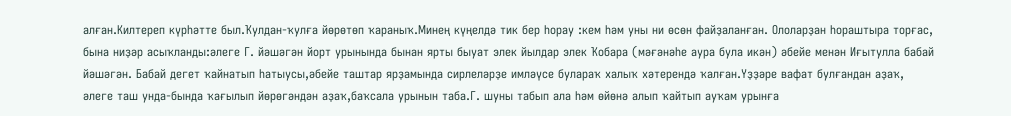алған.Килтереп күрһәтте был.Ҡулдан-ҡулға йөрөтөп ҡараныҡ.Минең күңелдә тик бер һорау :кем һәм уны ни өсөн файҙаланған. Ололарҙан һораштыра торғас, бына ниҙәр асыҡланды:әлеге Г. йәшәгән йорт урынында бынан ярты быуат элек йылдар элек Ҡобара (мәғәнәһе аура була икән) әбейе менән Иғытулла бабай йәшәгән. Бабай дегет ҡайнатып һатыусы,әбейе таштар ярҙамында сирлеләрҙе имләүсе булараҡ халыҡ хәтерендә ҡалған.Үҙҙәре вафат булғандан аҙаҡ, әлеге таш унда-бында ҡағылып йөрөгәндән аҙаҡ,баҡсала урынын таба.Г. шуны табып ала һәм өйөнә алып ҡайтып ауҡам урынға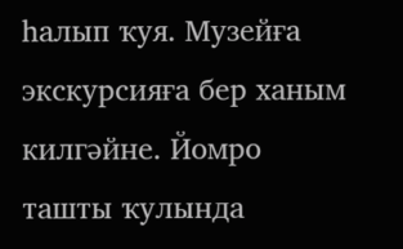һалып ҡуя. Музейға экскурсияға бер ханым килгәйне. Йомро ташты ҡулында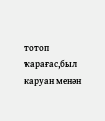тотоп ҡарағас,был каруан менән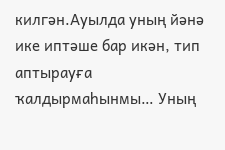килгән.Ауылда уның йәнә ике иптәше бар икән, тип аптырауға ҡалдырмаһынмы… Уның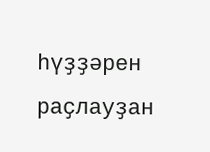һүҙҙәрен раҫлауҙан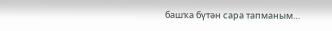башҡа бүтән сара тапманым…